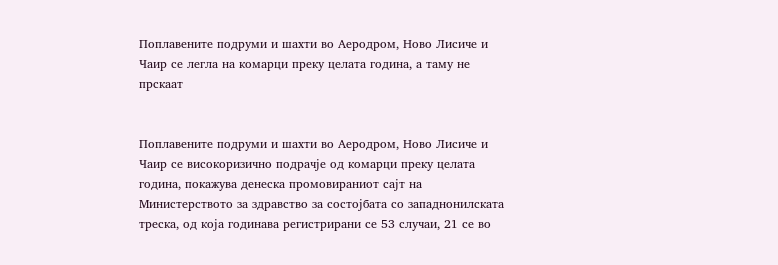Поплавените подруми и шахти во Аеродром, Ново Лисиче и Чаир се легла на комарци преку целата година, а таму не прскаат


Поплавените подруми и шахти во Аеродром, Ново Лисиче и Чаир се високоризично подрачје од комарци преку целата година, покажува денеска промовираниот сајт на Министерството за здравство за состојбата со западнонилската треска, од која годинава регистрирани се 53 случаи, 21 се во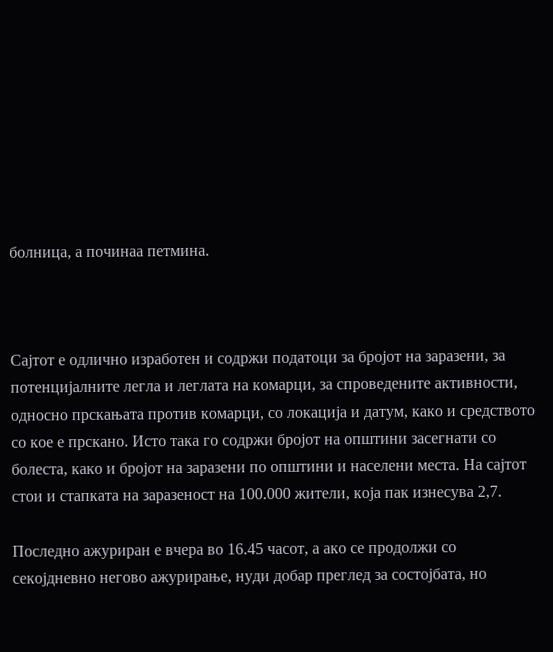болница, а починаа петмина.



Сајтот е одлично изработен и содржи податоци за бројот на заразени, за потенцијалните легла и леглата на комарци, за спроведените активности, односно прскањата против комарци, со локација и датум, како и средството со кое е прскано. Исто така го содржи бројот на општини засегнати со болеста, како и бројот на заразени по општини и населени места. На сајтот стои и стапката на заразеност на 100.000 жители, која пак изнесува 2,7.

Последно ажуриран е вчера во 16.45 часот, а ако се продолжи со секојдневно негово ажурирање, нуди добар преглед за состојбата, но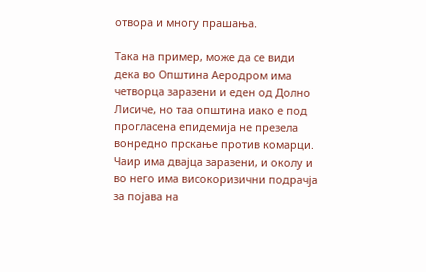отвора и многу прашања.

Така на пример, може да се види дека во Општина Аеродром има четворца заразени и еден од Долно Лисиче, но таа општина иако е под прогласена епидемија не презела вонредно прскање против комарци. Чаир има двајца заразени, и околу и во него има високоризични подрачја за појава на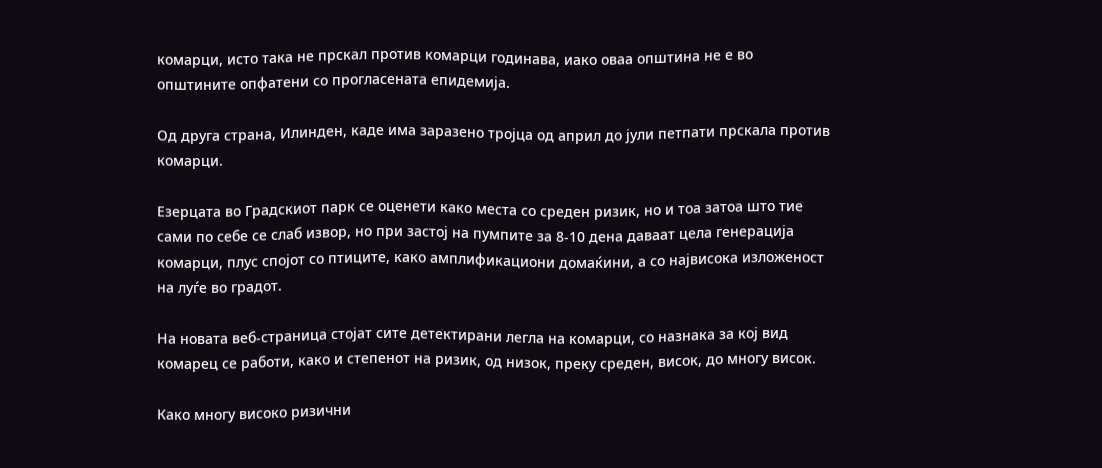комарци, исто така не прскал против комарци годинава, иако оваа општина не е во општините опфатени со прогласената епидемија.

Од друга страна, Илинден, каде има заразено тројца од април до јули петпати прскала против комарци.

Езерцата во Градскиот парк се оценети како места со среден ризик, но и тоа затоа што тие сами по себе се слаб извор, но при застој на пумпите за 8-10 дена даваат цела генерација комарци, плус спојот со птиците, како амплификациони домаќини, а со највисока изложеност на луѓе во градот.

На новата веб-страница стојат сите детектирани легла на комарци, со назнака за кој вид комарец се работи, како и степенот на ризик, од низок, преку среден, висок, до многу висок.

Како многу високо ризични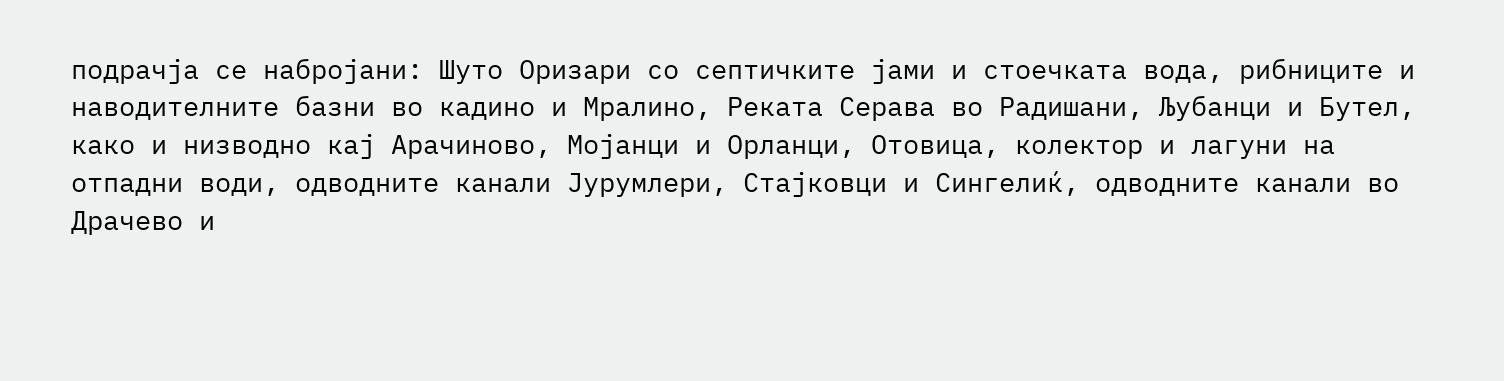подрачја се набројани: Шуто Оризари со септичките јами и стоечката вода, рибниците и наводителните базни во кадино и Мралино, Реката Серава во Радишани, Љубанци и Бутел, како и низводно кај Арачиново, Мојанци и Орланци, Отовица, колектор и лагуни на отпадни води, одводните канали Јурумлери, Стајковци и Сингелиќ, одводните канали во Драчево и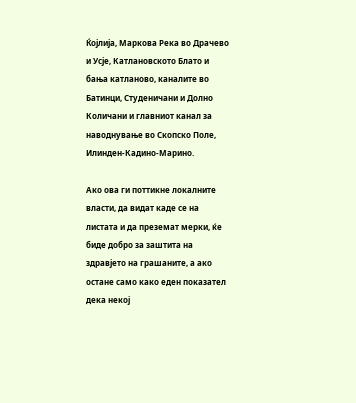Ќојлија, Маркова Река во Драчево и Усје, Катлановското Блато и бања катланово, каналите во Батинци, Студеничани и Долно Количани и главниот канал за наводнување во Скопско Поле, Илинден-Кадино-Марино.

Ако ова ги поттикне локалните власти, да видат каде се на листата и да преземат мерки, ќе биде добро за заштита на здравјето на грашаните, а ако остане само како еден показател дека некој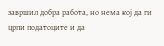завршил добра работа, но нема кој да ги црпи податоците и да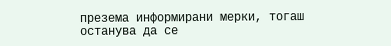презема информирани мерки, тогаш останува да се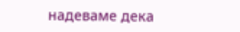надеваме дека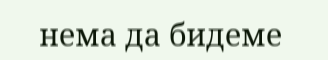нема да бидеме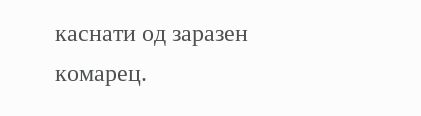каснати од заразен комарец.